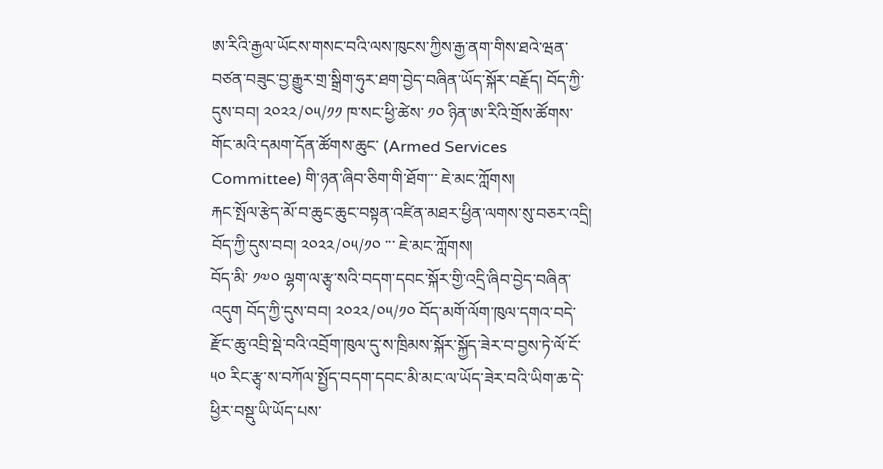ཨ་རིའི་རྒྱལ་ཡོངས་གསང་བའི་ལས་ཁུངས་ཀྱིས་རྒྱ་ནག་གིས་ཐའེ་ཝན་བཙན་བཟུང་བྱ་རྒྱུར་གྲ་སྒྲིག་ཧུར་ཐག་བྱེད་བཞིན་ཡོད་སྐོར་བརྗོད། བོད་ཀྱི་དུས་བབ། ༢༠༢༢/༠༥/༡༡ ཁ་སང་ཕྱི་ཚེས་ ༡༠ ཉིན་ཨ་རིའི་གྲོས་ཚོགས་གོང་མའི་དམག་དོན་ཚོགས་ཆུང་ (Armed Services Committee) གི་ཉན་ཞིབ་ཅིག་གི་ཐོག་་་ ཇེ་མང་ཀློགས།
རྐང་སྤོལ་རྩེད་མོ་བ་ཆུང་ཆུང་བསྟན་འཛིན་མཐར་ཕྱིན་ལགས་སུ་བཅར་འདྲི། བོད་ཀྱི་དུས་བབ། ༢༠༢༢/༠༥/༡༠ ་་་ ཇེ་མང་ཀློགས།
བོད་མི་ ༡༧༠ ལྷག་ལ་རྩྭ་སའི་བདག་དབང་སྐོར་གྱི་འདྲི་ཞིབ་བྱེད་བཞིན་འདུག བོད་ཀྱི་དུས་བབ། ༢༠༢༢/༠༥/༡༠ བོད་མགོ་ལོག་ཁུལ་དགའ་བདེ་རྫོང་ཆུ་འབྲི་སྡེ་བའི་འབྲོག་ཁུལ་དུ་ས་ཁྲིམས་སྐོར་སྐྱོད་ཟེར་བ་བྱས་ཏེ་ལོ་ངོ་ ༥༠ རིང་རྩྭ་ས་བཀོལ་སྤྱོད་བདག་དབང་མི་མང་ལ་ཡོད་ཟེར་བའི་ཡིག་ཆ་དེ་ཕྱིར་བསྡུ་ཡི་ཡོད་པས་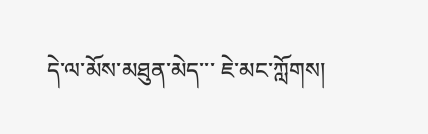དེ་ལ་མོས་མཐུན་མེད་་་ ཇེ་མང་ཀློགས།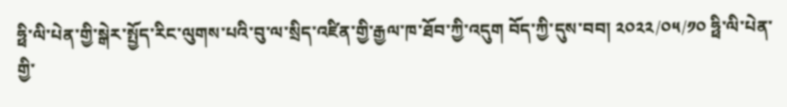ཧྥི་ལི་པེན་གྱི་སྒེར་སྤྱོད་རིང་ལུགས་པའི་བུ་ལ་སྲིད་འཛིན་གྱི་རྒྱལ་ཁ་ཐོབ་ཀྱི་འདུག བོད་ཀྱི་དུས་བབ། ༢༠༢༢/༠༥/༡༠ ཧྥི་ལི་པེན་གྱི་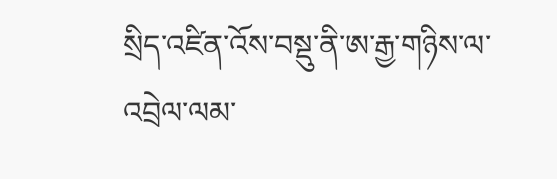སྲིད་འཛིན་འོས་བསྡུ་ནི་ཨ་རྒྱ་གཉིས་ལ་འབྲེལ་ལམ་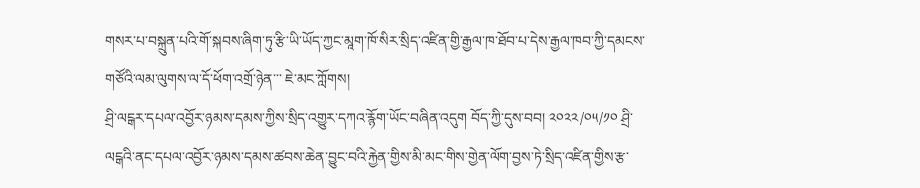གསར་པ་བསྐྲུན་པའི་གོ་སྐབས་ཞིག་ཏུ་རྩི་ཡི་ཡོད་ཀྱང་མཱག་ཁོ་སིར་སྲིད་འཛིན་གྱི་རྒྱལ་ཁ་ཐོབ་པ་དེས་རྒྱལ་ཁབ་ཀྱི་དམངས་གཙོའི་ལམ་ལུགས་ལ་དོ་ཕོག་འགྲོ་ཉེན་་་ ཇེ་མང་ཀློགས།
ཤྲི་ལངྒར་དཔལ་འབྱོར་ཉམས་དམས་ཀྱིས་སྲིད་འགྱུར་དཀའ་རྙོག་ཡོང་བཞིན་འདུག བོད་ཀྱི་དུས་བབ། ༢༠༢༢/༠༥/༡༠ ཤྲི་ལངྒའི་ནང་དཔལ་འབྱོར་ཉམས་དམས་ཚབས་ཆེན་བྱུང་བའི་རྐྱེན་གྱིས་མི་མང་གིས་གྱེན་ལོག་བྱས་ཏེ་སྲིད་འཛིན་གྱིས་རྩ་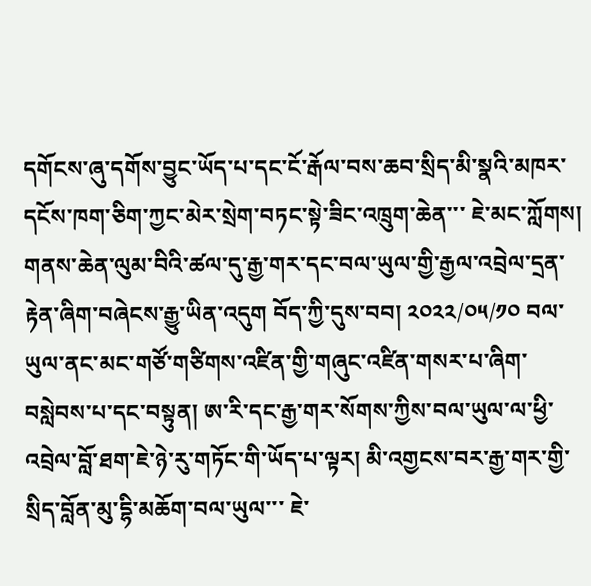དགོངས་ཞུ་དགོས་བྱུང་ཡོད་པ་དང་ངོ་རྒོལ་བས་ཆབ་སྲིད་མི་སྣའི་མཁར་དངོས་ཁག་ཅིག་ཀྱང་མེར་སྲེག་བཏང་སྟེ་ཟིང་འཁྲུག་ཆེན་་་ ཇེ་མང་ཀློགས།
གནས་ཆེན་ལུམ་བིའི་ཚལ་དུ་རྒྱ་གར་དང་བལ་ཡུལ་གྱི་རྒྱལ་འབྲེལ་དྲན་རྟེན་ཞིག་བཞེངས་རྒྱུ་ཡིན་འདུག བོད་ཀྱི་དུས་བབ། ༢༠༢༢/༠༥/༡༠ བལ་ཡུལ་ནང་མང་གཙོ་གཙིགས་འཛིན་གྱི་གཞུང་འཛིན་གསར་པ་ཞིག་བསླེབས་པ་དང་བསྟུན། ཨ་རི་དང་རྒྱ་གར་སོགས་ཀྱིས་བལ་ཡུལ་ལ་ཕྱི་འབྲེལ་བློ་ཐག་ཇེ་ཉེ་རུ་གཏོང་གི་ཡོད་པ་ལྟར། མི་འགྱངས་བར་རྒྱ་གར་གྱི་སྲིད་བློན་མུ་དྷི་མཆོག་བལ་ཡུལ་་་ ཇེ་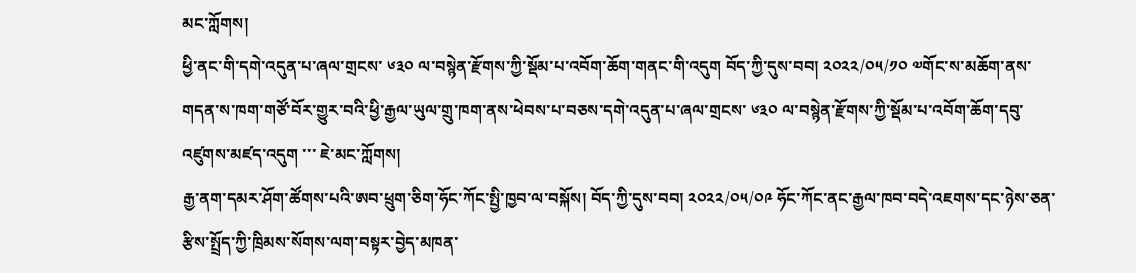མང་ཀློགས།
ཕྱི་ནང་གི་དགེ་འདུན་པ་ཞལ་གྲངས་ ༦༣༠ ལ་བསྙེན་རྫོགས་ཀྱི་སྡོམ་པ་འབོག་ཆོག་གནང་གི་འདུག བོད་ཀྱི་དུས་བབ། ༢༠༢༢/༠༥/༡༠ ༧གོང་ས་མཆོག་ནས་གདན་ས་ཁག་གཙོ་བོར་གྱུར་བའི་ཕྱི་རྒྱལ་ཡུལ་གྲུ་ཁག་ནས་ཕེབས་པ་བཅས་དགེ་འདུན་པ་ཞལ་གྲངས་ ༦༣༠ ལ་བསྙེན་རྫོགས་ཀྱི་སྡོམ་པ་འབོག་ཆོག་དབུ་འཛུགས་མཛད་འདུག ་་་ ཇེ་མང་ཀློགས།
རྒྱ་ནག་དམར་ཤོག་ཚོགས་པའི་ཨབ་ཕྲུག་ཅིག་ཧོང་ཀོང་སྤྱི་ཁྱབ་ལ་བསྐོས། བོད་ཀྱི་དུས་བབ། ༢༠༢༢/༠༥/༠༩ ཧོང་ཀོང་ནང་རྒྱལ་ཁབ་བདེ་འཇགས་དང་ཉེས་ཅན་རྩིས་སྤྲོད་ཀྱི་ཁྲིམས་སོགས་ལག་བསྟར་བྱེད་མཁན་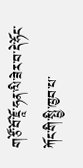གཙོ་བོ་ཇཱོ་ཧན་ལི་ཟེར་བ་དེ་ཧོང་ཀོང་གི་སྤྱི་ཁྱབ་པ་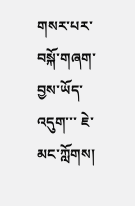གསར་པར་བསྐོ་གཞག་བྱས་ཡོད་འདུག་་་ ཇེ་མང་ཀློགས།